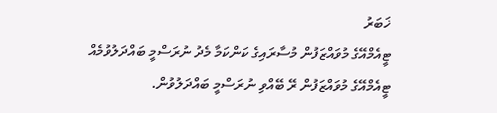ޚަބަރު
ޓީއެމްއޭގެ މުވައްޒަފުން މުސާރައިގެ ކަންކަމާ މެދު ނުރަސްމީ ބައްދަލުވުމެއް
ޓީއެމްއޭގެ މުވައްޒަފުން ރޭ ބޭއްވި ނުރަސްމީ ބައްދަލުވުން.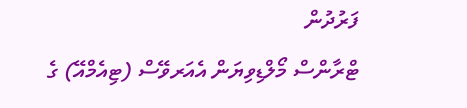ފަރުދުން
ޓްރާންސް މޯލްޑިވިޔަން އެއަރވޭސް (ޓިއެމްއޭ) ގެ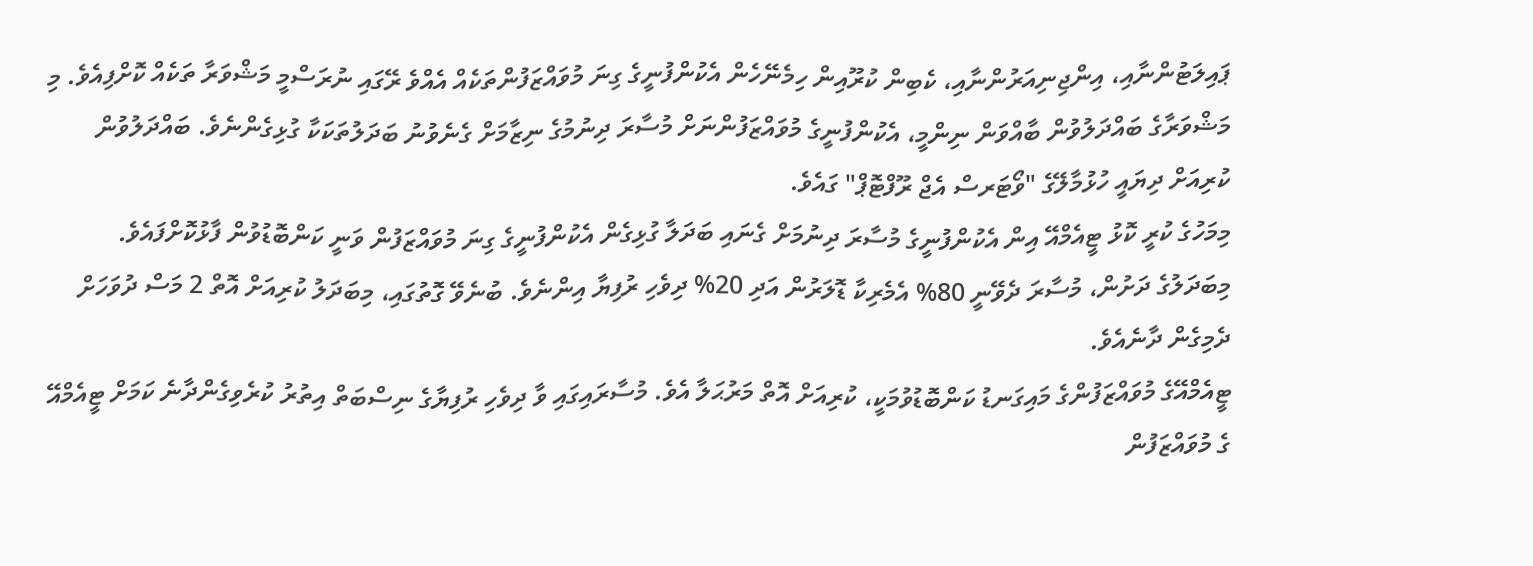ޕައިލަޓުންނާއި، އިންޖިނިއަރުންނާއި، ކެބިން ކުރޫއިން ހިމެނޭހެން އެކުންފުނީގެ ގިނަ މުވައްޒަފުންތަކެއް އެއްވެ ރޭގައި ނުރަސްމީ މަޝްވަރާ ތަކެއް ކޮށްފިއެވެ. މި މަޝްވަރާގެ ބައްދަލުވުން ބާއްވަން ނިންމީ، އެކުންފުނީގެ މުވައްޒަފުންނަށް މުސާރަ ދިނުމުގެ ނިޒާމަށް ގެނެވުނު ބަދަލުތަކަކާ ގުޅިގެންނެވެ. ބައްދަލުވުން ކުރިއަށް ދިޔައީ ހުޅުމާލޭގެ "ވޯޓަރސް އެޖް ރޫފްޓޮޕް" ގައެވެ.
މިމަހުގެ ކުރީ ކޮޅު ޓީއެމްއޭ އިން އެކުންފުނީގެ މުސާރަ ދިނުމަށް ގެނައި ބަދަލާ ގުޅިގެން އެކުންފުނީގެ ގިނަ މުވައްޒަފުން ވަނީ ކަންބޮޑުވުން ފާޅުކޮށްފައެވެ. މިބަދަލުގެ ދަށުން، މުސާރަ ދެވޭނީ 80% އެމެރިކާ ޑޮލަރުން އަދި 20% ދިވެހި ރުފިޔާ އިންނެވެ. ބުނެވޭ ގޮތުގައި، މިބަދަލު ކުރިއަށް އޮތް 2 މަސް ދުވަހަށް ދެމިގެން ދާނެއެވެ.
ޓީއެމްއޭގެ މުވައްޒަފުންގެ މައިގަނޑު ކަންބޮޑުވުމަކީ، ކުރިއަށް އޮތް މަރުޙަލާ އެވެ. މުސާރައިގައި ވާ ދިވެހި ރުފިޔާގެ ނިސްބަތް އިތުރު ކުރެވިގެންދާނެ ކަމަށް ޓީއެމްއޭ ގެ މުވައްޒަފުން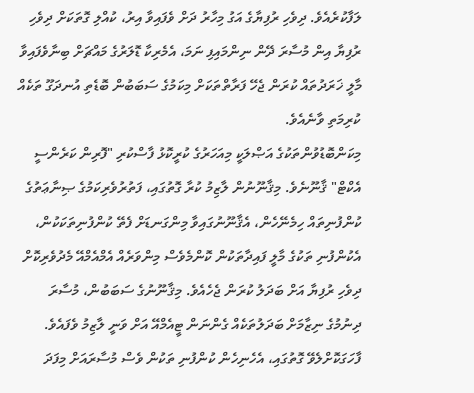ލަފާކުރެއެވެ. ދިވެހި ރުފިޔާގެ އަގު މިހާރު ދަށް ވެފައިވާ އިރު، ކުއްލި ގޮތަކަށް ދިވެހި ރުފިޔާ އިން މުސާރަ ދޭން ނިންމައިފި ނަމަ، އެމެރިކާ ޑޮލަރުގެ މައްޗަށް ބިނާވެފައިވާ މާލީ ޚަރަދުތައް ކުރަން ޖެހޭ ފަރާތްތަކަށް މިކަމުގެ ސަބަބުން ބޮޑެތި އުނދަގޫ ތަކެއް ކުރިމަތި ވާނެއެވެ.
މިކަންބޮޑުވުންތަކުގެ އަޞްލަކީ މިއަހަރުގެ ކުރީކޮޅު ފާސްކުރި "ފޮރިން ކަރެންސީ އެކްޓް" ޤާނޫނެވެ. މިޤާނޫނުން ލާޒިމު ކުރާ ގޮތުގައި، ފަތުރުވެރިކަމުގެ ޞިނާޢަތުގެ ކުންފުނިތައް ހިމެނޭހެން، އެޤާނޫނުގައިވާ މިންގަނޑަށް ފެތޭ ކުންފުނިތަކަކުން، އެކުންފުނި ތަކުގެ މާލީ ފައިދާތަކުން ކޮންމެވެސް މިންވަރެއް އެމްއެމްއޭ މެދުވެރިކޮށް ދިވެހި ރުފިޔާ އަށް ބަދަލު ކުރަން ޖެހެއެވެ. މިޤާނޫނުގެ ސަބަބުން، މުސާރަ ދިނުމުގެ ނިޒާމަށް ބަދަލުތަކެއް ގެންނަން ޓީއެމްއޭ އަށް ވަނީ ލާޒިމު ވެފައެވެ.
ފާހަގަކޮށްލެވޭ ގޮތުގައި، އެހެނިހެން ކުންފުނި ތަކުން ވެސް މުސާރައަށް މިފަދަ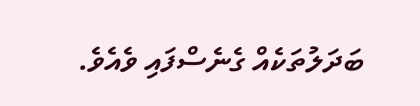ބަދަލުތަކެއް ގެނެސްފައި ވެއެވެ.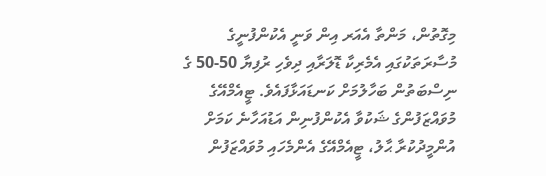މިގޮތުން، މަންތާ އެއަރ އިން ވަނީ އެކުންފުނީގެ މުސާރަތަކުގައި އެމެރިކާ ޑޮލަރާއި ދިވެހި ރުފިޔާ 50-50 ގެ ނިސްބަތުން ބަހާލުމަށް ކަނޑައަޅާފައެވެ. ޓީއެމްއޭގެ މުވައްޒަފުންގެ ޝަކުވާ އެކުންފުނިން އަޑުއަހާނެ ކަމަށް އުންމީދުކުރާ ޙާލު، ޓީއެމްއޭގެ އެންމެހައި މުވައްޒަފުން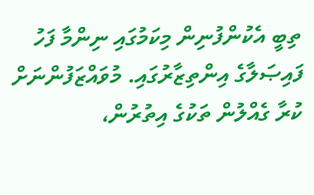ތިބީ އެކުންފުނިން މިކަމުގައި ނިންމާ ފަހު ފައިޞަލާގެ އިންތިޒާރުގައި. މުވައްޒަފުންނަށް ކުރާ ގެއްލުން ތަކުގެ އިތުރުން،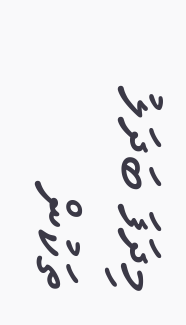މިދަފަ ބަދަލު ތަކުން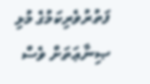ފަތުރުވެރިކަމުގެ މުޅި ޞިނާޢަތަށް ވެސް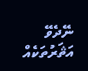ނޭދެވޭ އަޘަރުތަކެއް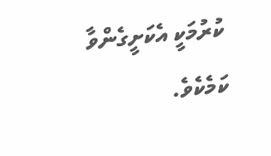ކުރުމަކީ އެކަށީގެންވާ ކަމެކެވެ.